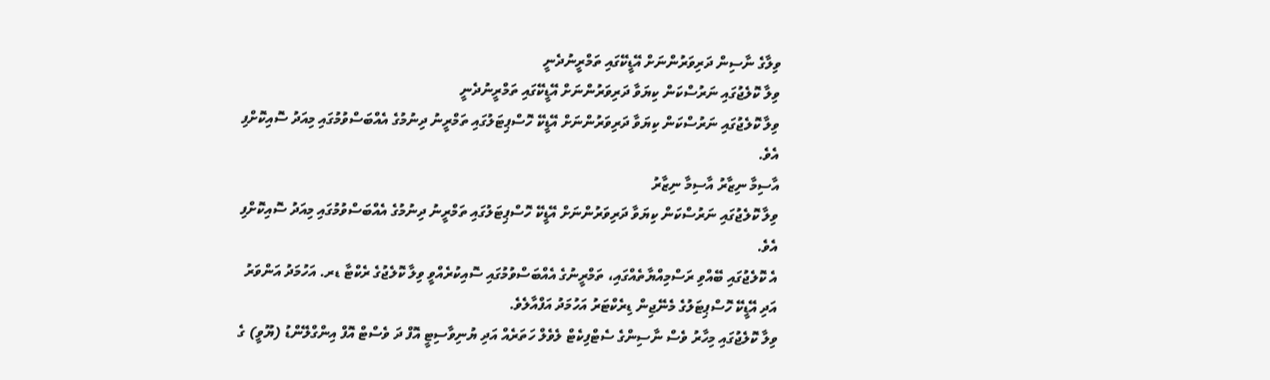ވިލާގެ ނާސިން ދަރިވަރުންނަށް އޭޑީކޭގައި ތަމްރީނުދެނީ
ވިލާ ކޮލެޖުގައި ނަރުސްކަން ކިޔަވާ ދަރިވަރުންނަށް އޭޑީކޭގައި ތަމްރީނުދެނީ
ވިލާ ކޮލެޖުގައި ނަރުސްކަން ކިޔަވާ ދަރިވަރުންނަށް އޭޑީކޭ ހޮސްޕިޓަލުގައި ތަމްރީނު ދިނުމުގެ އެއްބަސްވުމުގައި މިއަދު ސޮއިކޮށްފި އެވެ.
އާސިމާ ނިޒާރު އާސިމާ ނިޒާރު
ވިލާ ކޮލެޖުގައި ނަރުސްކަން ކިޔަވާ ދަރިވަރުންނަށް އޭޑީކޭ ހޮސްޕިޓަލުގައި ތަމްރީނު ދިނުމުގެ އެއްބަސްވުމުގައި މިއަދު ސޮއިކޮށްފި އެވެ.
އެ ކޮލެޖުގައި ބޭއްވި ރަސްމިއްޔާތެއްގައި، ތަމްރީނުގެ އެއްބަސްވުމުގައި ސޮއިކުރެއްވީ ވިލާ ކޮލެޖުގެ ރެކްޓާ ޑރ. އަހުމަދު އަންވަރު އަދި އޭޑީކޭ ހޮސްޕިޓަލުގެ މެނޭޖިން ޑިރެކްޓަރު އަހުމަދު އަފްއާލެވެ.
ވިލާ ކޮލެޖުގައި މިހާރު ވެސް ނާސިންގެ ސެޓްފިކެޓް ލެވެލް ހަތަރެއް އަދި ޔުނިވާސިޓީ އޮފް ދަ ވެސްޓް އޮފް އިންގްލޭންޑު (ޔޫވީ) ގެ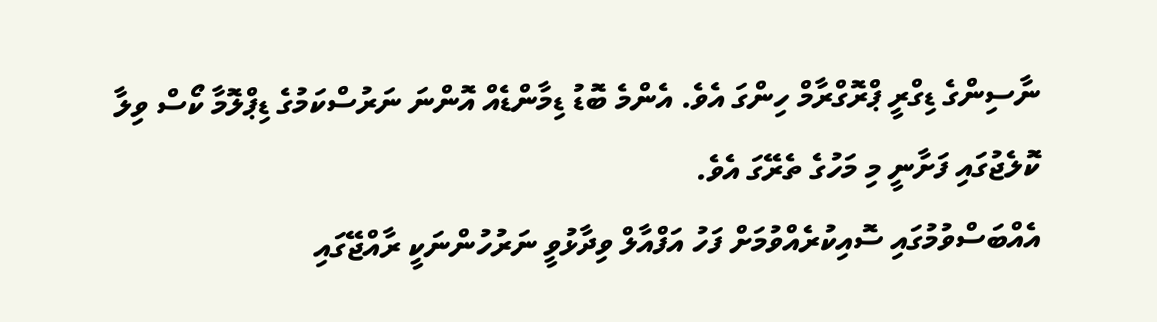ނާސިންގެ ޑިގްރީ ޕްރޮގްރާމް ހިންގަ އެވެ. އެންމެ ބޮޑު ޑިމާންޑެއް އޮންނަ ނަރުސްކަމުގެ ޑިޕްލޮމާ ކޯސް ވިލާ ކޮލެޖުގައި ފަށާނީ މި މަހުގެ ތެރޭގަ އެވެ.
އެއްބަސްވުމުގައި ސޮއިކުރެއްވުމަށް ފަހު އަފްއާލް ވިދާޅުވީ ނަރުހުންނަކީ ރާއްޖޭގައި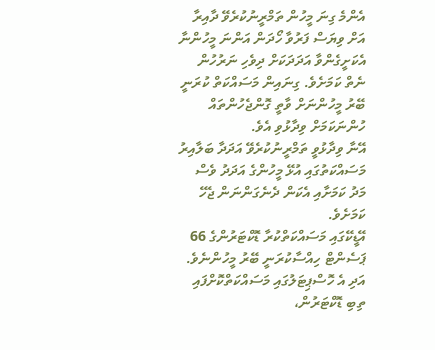އެންމެ ގިނަ މީހުން ތަމްރީނުކުރެވޭ ދާއިރާ އަށް ވިޔަސް ފަރުވާ ހޯދަން އަންނަ މީހުންނާ އެކަށީގެންވާ އަދަދަކަށް ދިވެހި ނަރުހުން ނެތް ކަމަށެވެ. ގިނައިން މަސައްކަތް ކުރަނީ ބޭރު މީހުންނަށް ވާތީ ގޮންޖެހުންތައް ހުންނަކަމަށް ވިދާޅުވި އެވެ.
އޭނާ ވިދާޅުވީ ތަމްރީނުކުރެވޭ އަދަދާ ބަލާއިރު މަސައްކަތުގައި އުޅޭ މީހުންގެ އަދަދު ވެސް މަދު ކަމަށާއި އެކަން ދެނެގަންނަން ޖެހޭ ކަމަށެވެ.
އޭޑީކޭގައި މަސައްކަތްކުރާ ޑޮކްޓަރުންގެ 66 ޕަސެންޓް ހިއްސާކުރަނީ ބޭރު މީހުންނެވެ. އަދި އެ ހޮސްޕިޓަލުގައި މަސައްކަތްކޮށްފައި ތިބި ޑޮކްޓަރުން،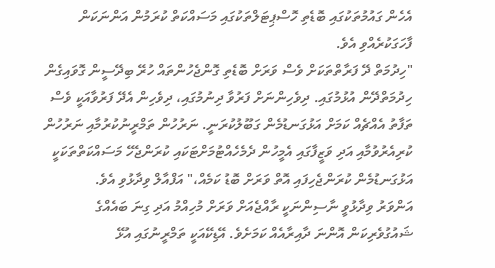އެހެން ގައުމުތަކުގައި ބޮޑެތި ހޮސްޕިޓަލްތަކުގައި މަސައްކަތް ކުރަމުން އަންނަކަން ފާހަގަކުރެއްވި އެވެ.
"ހިދުމަތް ދޭ ފަރާތްތަކަށް ވެސް ވަރަށް ބޮޑެތި ގޮންޖެހުންތައް ހުރޭ ބިދޭސީން ގޮވައިގެން ހިދުމަތްދޭން އުޅުމުގައި. ދިވެހިންނަށް ފަރުވާ ދިނުމުގައި، ދިވެހިން އެދޭ ފަރުވާއަކީ ވެސް ތަފާތު އެއްޗެއް ކަމަށް އަޅުގަނޑުމެން ގަބޫލުކުރަނީ. ނަރުހުން ތަމްރީނުކުރުމާއި ނަރުހުން ކުރިއެރުވުމާއި އަދި ވަޒީފާގައި އެމީހުން ދެމެހެއްޓުމަށްޓަކައި ކުރަންޖެހޭ މަސައްކަތްތަކަކީ އަޅުގަނޑުމެން ކުރަންޖެހިފައި އޮތް ވަރަށް ބޮޑު ކަމެއް،" އަފްއާލް ވިދާޅުވި އެވެ.
އަންވަރު ވިދާޅުވީ ނާސިންނަކީ ރާއްޖެއަށް ވަރަށް މުހިއްމު އަދި ގިނަ ބައެއްގެ ޝައުގުވެރިކަން އޮންނަ ދާއިރާއެއް ކަމަށެވެ. އޭޑިކޭއަކީ ތަމްރީނުގައި އުޅޭ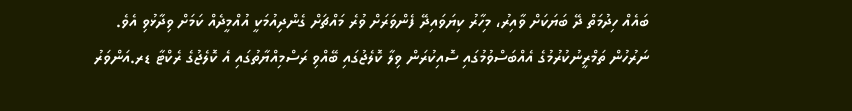ބައެއް ހިދުމަތް ދޭ ބަޔަކަށް ވާއިރު، މިހާރު ކިޔަވައިދޭ ފެންވަރަށް ވުރެ މައްޗަށް ގެންދިއުމަކީ އުއްމީދެއް ކަމަށް ވިދާޅުވި އެވެ.
ނަރުހުން ތަމްރީނުކުރުމުގެ އެއްބަސްވުމުގައި ސޮއިކުރަން ވިލާ ކޮލެޖުގައި ބޭއްވި ރަސްމިއްޔާތުގައި އެ ކޮލެޖުގެ ރެކްޓާ ޑރ.އަންވަރު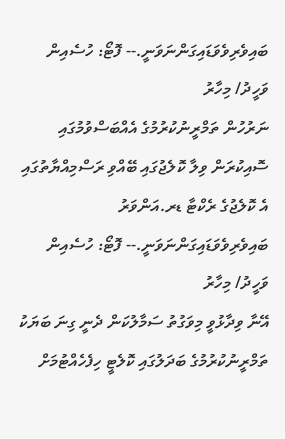ބައިވެރިވެވަޑައިގަންނަވަނީ.-- ފޮޓޯ: ހުސެއިން ވަހީދު/ މިހާރު
ނަރުހުން ތަމްރީނުކުރުމުގެ އެއްބަސްވުމުގައި ސޮއިކުރަން ވިލާ ކޮލެޖުގައި ބޭއްވި ރަސްމިއްޔާތުގައި އެ ކޮލެޖުގެ ރެކްޓާ ޑރ.އަންވަރު ބައިވެރިވެވަޑައިގަންނަވަނީ.-- ފޮޓޯ: ހުސެއިން ވަހީދު/ މިހާރު
އޭނާ ވިދާޅުވީ މިވަގުތު ސަމާލުކަން ދެނީ ގިނަ ބަޔަކު ތަމްރީނުކުރުމުގެ ބަދަލުގައި ކޮލެޓީ ހިފެހެއްޓުމަށް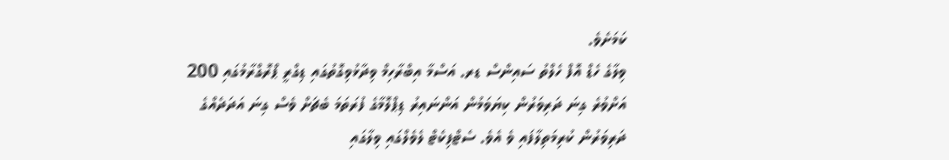ކަމަށެވެ.
ވިލާގެ ހެޑް އޮފް ހެލްތު ސައިންސް ޑރ. އަސްމާ އިބްރާހިމް ވިދާޅުވިގޮތުގައި ޑިގްރީ ޕްރޮގްރާމުގައި 200 އަށްވުރެ ގިނަ ދަރިވަރުން ކިޔަވަމުން އަންނައިރު ޑިޕްލޮމާގެ ފުރަތަމަ ބެޗަށް ވެސް ގިނަ އަދަދެއްގެ ދަރިވަރުން ކުރިމަތިލާފައި ވެ އެވެ. ސެޓްފިކެޓް ލެވެލްގައި ވިލާގައި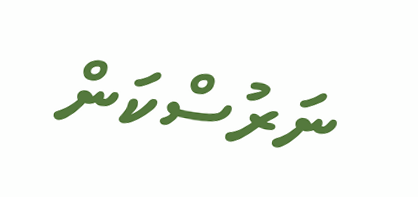ނަރުސްކަން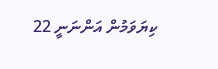ކިޔަވަމުން އަންނަނީ 22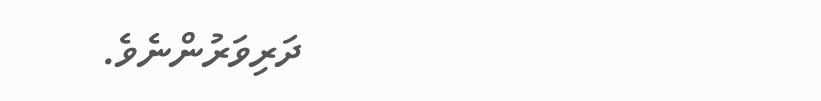ދަރިވަރުންނެވެ.